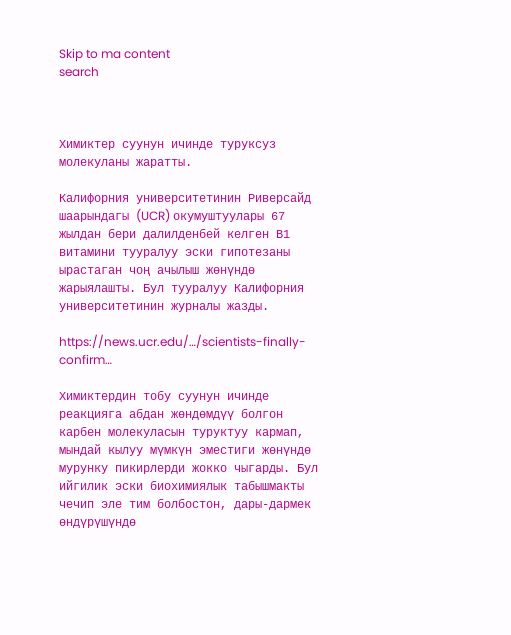Skip to ma content
search



Химиктер суунун ичинде туруксуз молекуланы жаратты.

Калифорния университетинин Риверсайд шаарындагы (UCR) окумуштуулары 67 жылдан бери далилденбей келген В1 витамини тууралуу эски гипотезаны ырастаган чоң ачылыш жөнүндө жарыялашты. Бул тууралуу Калифорния университетинин журналы жазды.

https://news.ucr.edu/…/scientists-finally-confirm…

Химиктердин тобу суунун ичинде реакцияга абдан жөндөмдүү болгон карбен молекуласын туруктуу кармап, мындай кылуу мүмкүн эместиги жөнүндө мурунку пикирлерди жокко чыгарды. Бул ийгилик эски биохимиялык табышмакты чечип эле тим болбостон, дары-дармек өндүрүшүндө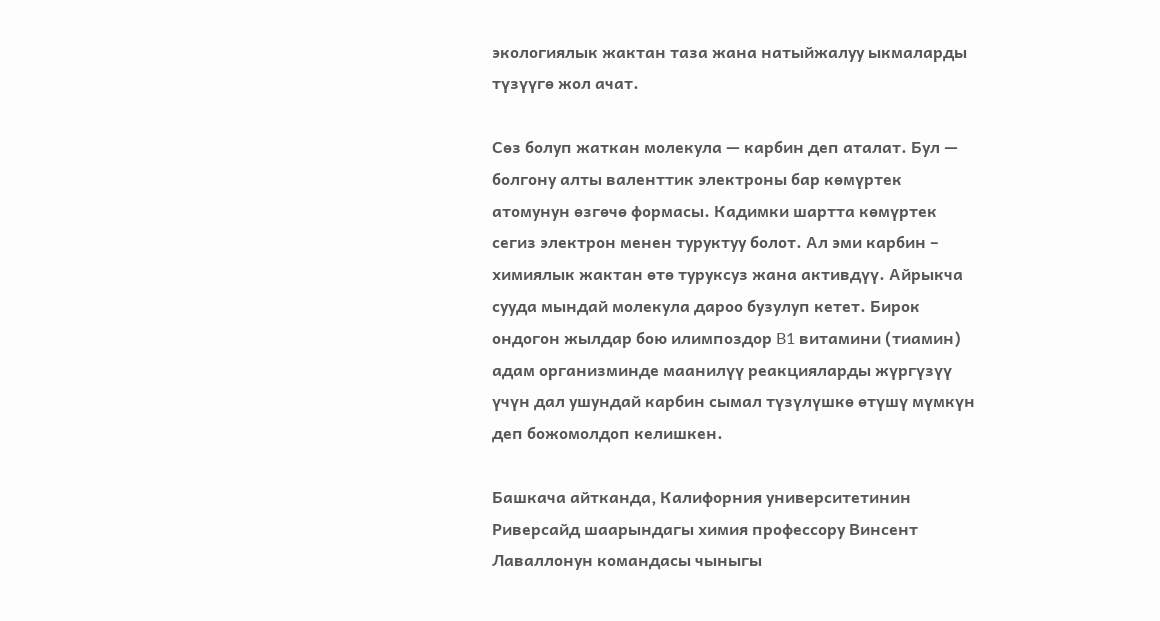экологиялык жактан таза жана натыйжалуу ыкмаларды түзүүгө жол ачат.

Сөз болуп жаткан молекула — карбин деп аталат. Бул — болгону алты валенттик электроны бар көмүртек атомунун өзгөчө формасы. Кадимки шартта көмүртек сегиз электрон менен туруктуу болот. Ал эми карбин – химиялык жактан өтө туруксуз жана активдүү. Айрыкча сууда мындай молекула дароо бузулуп кетет. Бирок ондогон жылдар бою илимпоздор B1 витамини (тиамин) адам организминде маанилүү реакцияларды жүргүзүү үчүн дал ушундай карбин сымал түзүлүшкө өтүшү мүмкүн деп божомолдоп келишкен.

Башкача айтканда, Калифорния университетинин Риверсайд шаарындагы химия профессору Винсент Лаваллонун командасы чыныгы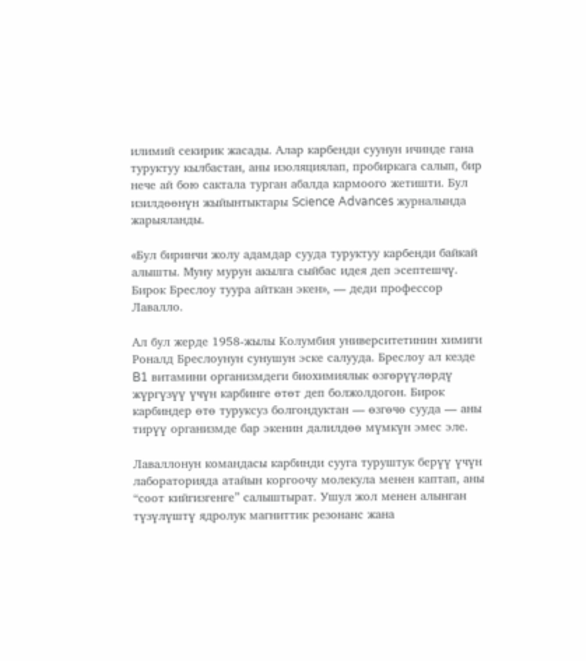илимий секирик жасады. Алар карбенди суунун ичинде гана туруктуу кылбастан, аны изоляциялап, пробиркага салып, бир нече ай бою сактала турган абалда кармоого жетишти. Бул изилдөөнүн жыйынтыктары Science Advances журналында жарыяланды.

«Бул биринчи жолу адамдар сууда туруктуу карбенди байкай алышты. Муну мурун акылга сыйбас идея деп эсептешчү. Бирок Бреслоу туура айткан экен», — деди профессор Лавалло.

Ал бул жерде 1958-жылы Колумбия университетинин химиги Роналд Бреслоунун сунушун эске салууда. Бреслоу ал кезде B1 витамини организмдеги биохимиялык өзгөрүүлөрдү жүргүзүү үчүн карбинге өтөт деп болжолдогон. Бирок карбиндер өтө туруксуз болгондуктан — өзгөчө сууда — аны тирүү организмде бар экенин далилдөө мүмкүн эмес эле.

Лаваллонун командасы карбинди сууга туруштук берүү үчүн лабораторияда атайын коргоочу молекула менен каптап, аны “соот кийгизгенге” салыштырат. Ушул жол менен алынган түзүлүштү ядролук магниттик резонанс жана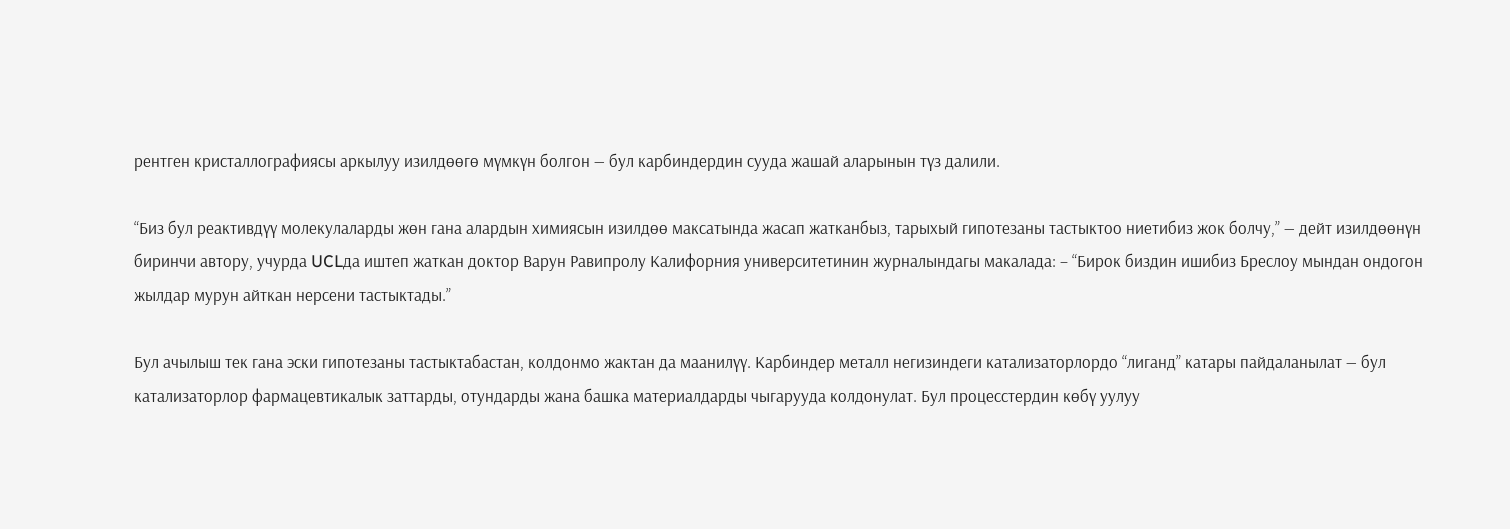рентген кристаллографиясы аркылуу изилдөөгө мүмкүн болгон — бул карбиндердин сууда жашай аларынын түз далили.

“Биз бул реактивдүү молекулаларды жөн гана алардын химиясын изилдөө максатында жасап жатканбыз, тарыхый гипотезаны тастыктоо ниетибиз жок болчу,” — дейт изилдөөнүн биринчи автору, учурда UCLда иштеп жаткан доктор Варун Равипролу Калифорния университетинин журналындагы макалада: – “Бирок биздин ишибиз Бреслоу мындан ондогон жылдар мурун айткан нерсени тастыктады.”

Бул ачылыш тек гана эски гипотезаны тастыктабастан, колдонмо жактан да маанилүү. Карбиндер металл негизиндеги катализаторлордо “лиганд” катары пайдаланылат — бул катализаторлор фармацевтикалык заттарды, отундарды жана башка материалдарды чыгарууда колдонулат. Бул процесстердин көбү уулуу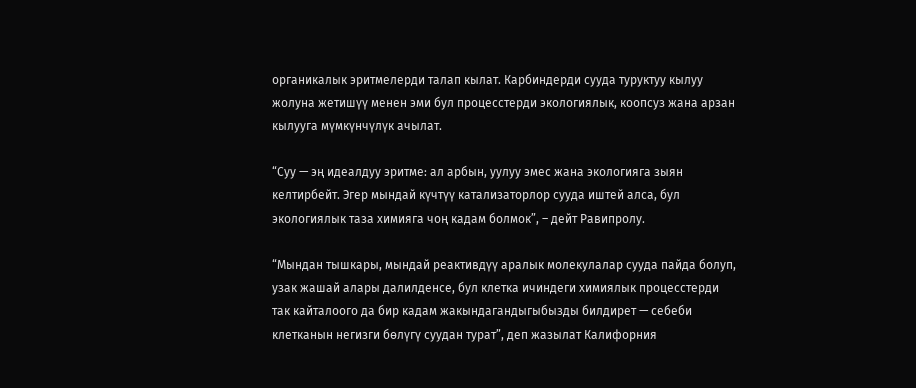органикалык эритмелерди талап кылат. Карбиндерди сууда туруктуу кылуу жолуна жетишүү менен эми бул процесстерди экологиялык, коопсуз жана арзан кылууга мүмкүнчүлүк ачылат.

“Суу — эң идеалдуу эритме: ал арбын, уулуу эмес жана экологияга зыян келтирбейт. Эгер мындай күчтүү катализаторлор сууда иштей алса, бул экологиялык таза химияга чоң кадам болмок”, – дейт Равипролу.

“Мындан тышкары, мындай реактивдүү аралык молекулалар сууда пайда болуп, узак жашай алары далилденсе, бул клетка ичиндеги химиялык процесстерди так кайталоого да бир кадам жакындагандыгыбызды билдирет — себеби клетканын негизги бөлүгү суудан турат”, деп жазылат Калифорния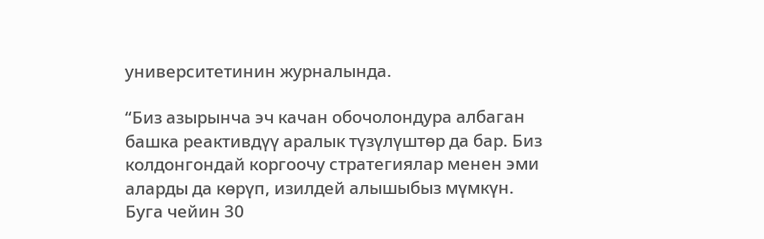университетинин журналында.

“Биз азырынча эч качан обочолондура албаган башка реактивдүү аралык түзүлүштөр да бар. Биз колдонгондай коргоочу стратегиялар менен эми аларды да көрүп, изилдей алышыбыз мүмкүн. Буга чейин 30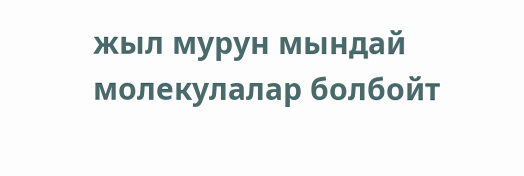жыл мурун мындай молекулалар болбойт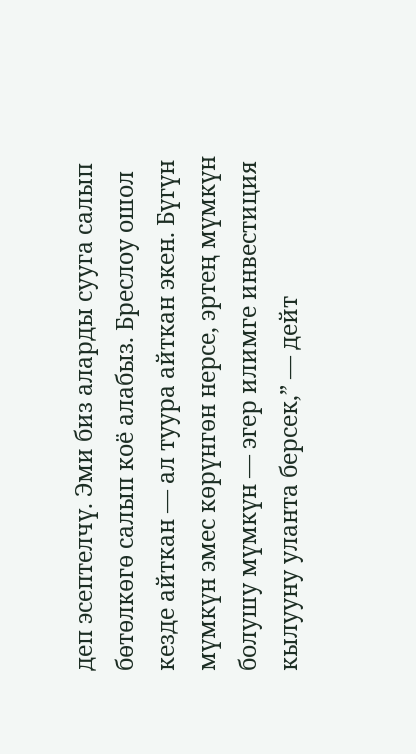деп эсептелчү. Эми биз аларды сууга салып бөтөлкөгө салып коё алабыз. Бреслоу ошол кезде айткан — ал туура айткан экен. Бүгүн мүмкүн эмес көрүнгөн нерсе, эртең мүмкүн болушу мүмкүн — эгер илимге инвестиция кылууну уланта берсек,” — дейт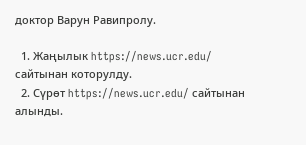доктор Варун Равипролу.

  1. Жаңылык https://news.ucr.edu/ сайтынан которулду.
  2. Сүрөт https://news.ucr.edu/ сайтынан алынды.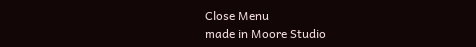Close Menu
made in Moore Studio